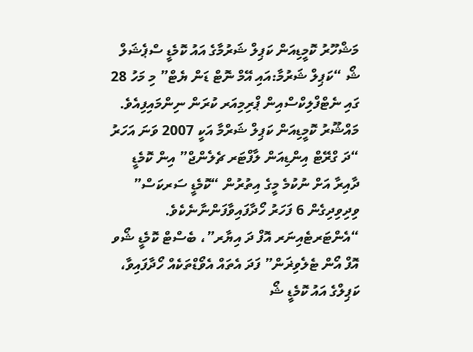މަޝްހޫރު ކޮމީޑިއަން ކަޕިލް ޝަރުމާގެ އައު ކޮމެޑީ ސްޕެޝަލް ޝޯ “ކަޕިލް ޝަރުމާ:އައި އޭމް ނޮޓް ޑަން ޔެޓް” މި މަހު 28 ގައި ނެޓްފްލިކްސްއިން ޕްރިމިއަރ ކުރަން ނިންމައިފިއެވެ. މައްޝޫރު ކޮމީޑިއަން ކަޕިލް ޝަރްމާ އަކީ 2007 ވަނަ އަހަރު “ދަ ގްރޭޓް އިންޑިއަން ލާފްޓަރ ޗެލެންޖް” އިން ކޮމެޑީ ދާއިރާ އަށް ނުކުމެ މީގެ އިތުރުން “ކޮމެޑީ ސަރކަސް” ވިދިވިދިގެން 6 ފަހަރު ހޯދާފައިވާފަންނާނެކެވެ. “އެންޓަރޓެއިނަރ އޮފް ދަ އިޔާރ”، ބެސްޓް ކޮމެޑީ ޝޯވ އޮފް އޯން ޓެލެވިޜަން” ފަދަ އެތައް އެވޯޑްތަކެއް ހޯދާފައިވާ، ކަޕިލްގެ އައު ކޮމެޑީ ޝޯ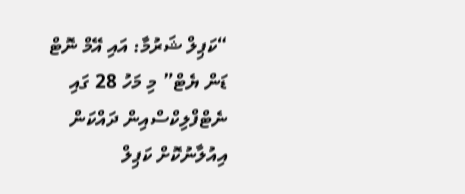“ކަޕިލް ޝަރުމާ: އައި އޭމް ނޮޓް ޑަން ޔެޓް” މި މަހު 28 ގައި ނެޓްފްލިކްސްއިން ދައްކަން އިއުލާނުކޮށް ކަޕިލް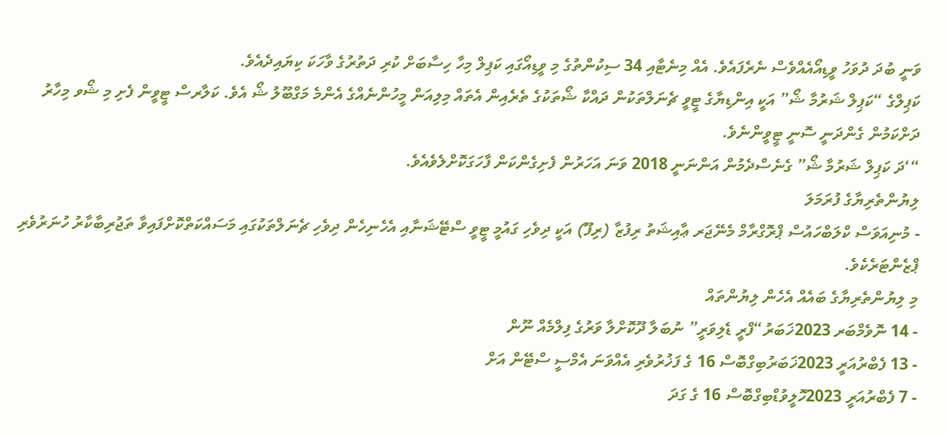ވަނީ ބުދަ ދުވަހު ވީޑިއޯއެއްވެސް ނެރެފައެވެ. އެއް މިނެޓާއި 34 ސިކުންތުގެ މި ވީޑިއޯގައި ކަޕިލް މިހާ ހިސާބަށް ކުރި ދަތުރުގެ ވާހަކަ ކިޔައިދެއެވެ.
ކަޕިލްގެ “ކަޕިލް ޝަރުމާ ޝޯ” އަކީ އިންޑިޔާގެ ޓީވީ ޗެނަލްތަކުން ދައްކާ ޝޯތަކުގެ ތެރެއިން އެތައް މިލިއަން މީހުންނެއްގެ އެންމެ މަގްބޫލު ޝޯ އެވެ. ކަލާރސް ޓީވީން ފެށި މި ޝޯވ މިހާރު ދަށްކަމުން ގެންދަނީ ސޮނީ ޓީވީންނެވެ.
“‘ދަ ކަޕިލް ޝަރުމާ ޝޯ” ގެނެސްދެމުން އަންނަނީ 2018 ވަނަ އަހަރުން ފެށިގެންކަން ފާހަގަކޮށްލެވެއެވެ.
ލިޔުންތެރިޔާގެ ފުރަމަލަ
- މުނިއަވަސް ކްލަބްހައުސް ޕްރޮގްރާމް މެނޭޖަރ ޢާއިޝަތު ރިފުޒާ (ރިފޫ) އަކީ ދިވެހި ގައުމީ ޓީވީ ސްޓޭޝަނާއި އެހެނިހެން ދިވެހި ޗެނަލްތަކުގައި މަސައްކަތްކޮށްފައިވާ ތަޖުރިބާކާރު ހުނަރުވެރި ޕްޒެންޓަރެކެވެ.
މި ލިޔުންތެރިޔާގެ ބައެއް އެހެން ލިޔުންތައް
- 14 ނޮވެމްބަރ 2023ޚަބަރު“ފްރީ ޑެލިވަރީ” ނުބަލާ ދޫކޮށްލާ ވަރުގެ ފިލްމެއް ނޫން
- 13 ފެބްރުއަރީ 2023ޚަބަރުބިގްބޮސް 16 ގެ ފަޚުރުވެރި އެއްވަނަ އެމްސީ ސްޓޭން އަށް
- 7 ފެބްރުއަރީ 2023ހޮލީވުޑްބިގްބޮސް 16 ގެ ގަދަ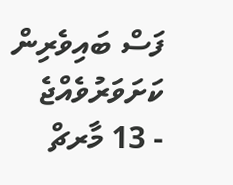ފަސް ބައިވެރިން ކަށަވަރުވެއްޖެ
- 13 މާރޗް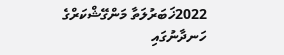2022ޚަބަރުލަތާ މަންގޭޝްކަރްގެ ހަނދާނުގައި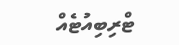ޓްރިބިއުޓެއް